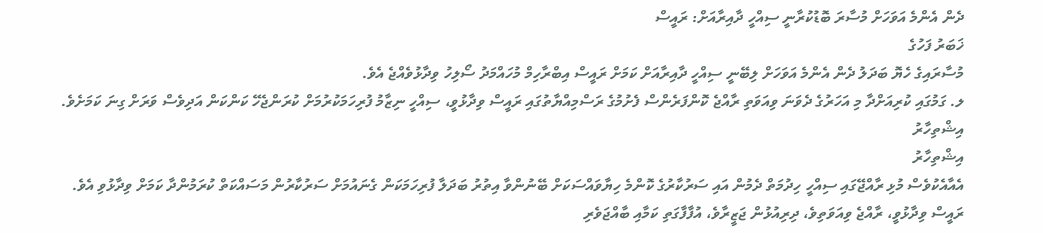ދެން އެންމެ އަވަހަށް މުސާރަ ބޮޑުކުރާނީ ސިއްހީ ދާއިރާއަށް: ރައީސް
ޚަބަރު ފަހުގެ
މުސާރައިގެ ހެޔޮ ބަދަލު ދެން އެންމެ އަވަހަށް ލިބޭނީ ސިއްހީ ދާއިރާއަށް ކަމަށް ރައީސް އިބްރާހިމް މުހައްމަދު ސޯލިހު ވިދާޅުވެއްޖެ އެވެ.
ލ. ގަމުގައި ކުރިއަށްދާ މި އަހަރުގެ ދެވަނަ ވިއަވަތި ރާއްޖެ ކޮންފަރެންސް ފެށުމުގެ ރަސްމިއްޔާތުގައި ރައީސް ވިދާޅުވީ، ސިއްހީ ނިޒާމު ފުރިހަމަކުރުމަށް ކުރަންޖެހޭ ކަންކަން އަދިވެސް ވަރަށް ގިނަ ކަމަށެވެ.
އިޝްތިހާރު
އިޝްތިހާރު
އެއާއެކުވެސް މުޅި ރާއްޖޭގައި ސިއްހީ ހިދުމަތް ދެމުން އައި ސަރުކާރުގެ ކޮންމެ ހިޔާވައްސަކަށް ބޭނުންވާ އިތުރު ބަދަލާ ފުރިހަމަކަން ގެނައުމަށް ސަރުކާރުން މަސައްކަތް ކުރަމުންދާ ކަމަށް ވިދާޅުވި އެވެ.
ރައީސް ވިދާޅުވީ، ރާއްޖެ ވިއަވަތިވެ، ދިރިއުޅުން ޖަޒީރާވެ، އުފާފާގަތި ކަމާއި ބާއްޖަވެރި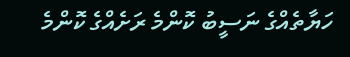ހަޔާތެއްގެ ނަސީބު ކޮންމެ ރަށެއްގެ ކޮންމެ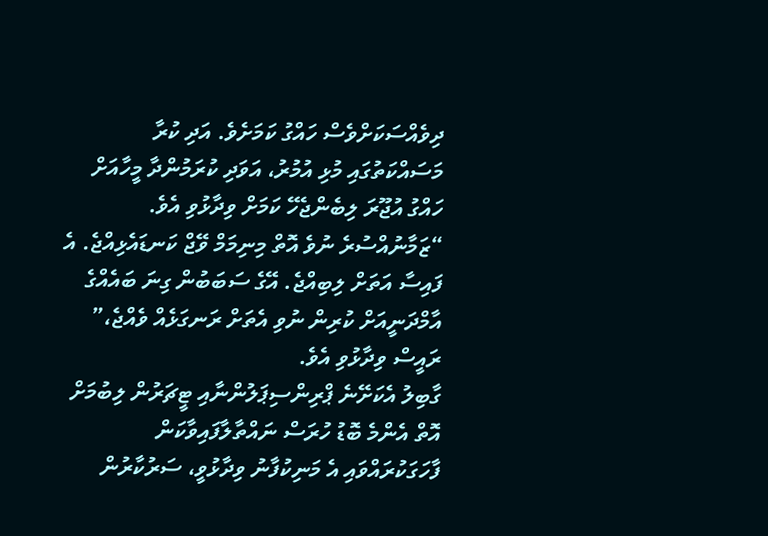ދިވެއްސަކަށްވެސް ހައްގު ކަމަށެވެ. އަދި ކުރާ މަސައްކަތުގައި މުޅި އުމުރު، އަވަދި ކުރަމުންދާ މީހާއަށް ހައްގު އުޖޫރަ ލިބެންޖެހޭ ކަމަށް ވިދާޅުވި އެވެ.
“ޒަމާނުއްސުރެ ނުވެ އޮތް މިނިމަމް ވޭޖް ކަނޑައެޅިއްޖެ. އެ ފައިސާ އަތަށް ލިބިއްޖެ. އޭގެ ސަބަބުން ގިނަ ބައެއްގެ އާމްދަނީއަށް ކުރިން ނުވި އެތަށް ރަނގަޅެއް ވެއްޖެ،” ރައީސް ވިދާޅުވި އެވެ.
ގާބިލު އެކަށޭނެ ޕްރިންސިޕަލުންނާއި ޓީޗަރުން ލިބުމަށް އޮތް އެންމެ ބޮޑު ހުރަސް ނައްތާލާފައިވާކަން ފާހަގަކުރައްވައި އެ މަނިކުފާނު ވިދާޅުވީ، ސަރުކާރުން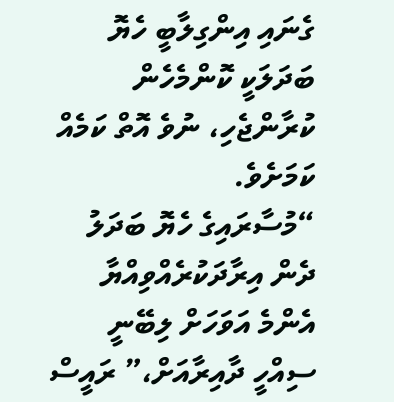ގެނައި އިންގިލާބީ ހެޔޮ ބަދަލަކީ ކޮންމެހެން ކުރާންޖެހި، ނުވެ އޮތް ކަމެއް ކަމަށެވެ.
“މުސާރައިގެ ހެޔޮ ބަދަލު ދެން އިރާދަކުރެއްވިއްޔާ އެންމެ އަވަހަށް ލިބޭނީ ސިއްހީ ދާއިރާއަށް،” ރައީސް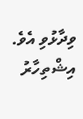ވިދާޅުވި އެވެ.
އިޝްތިހާރު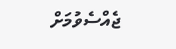ޖެއްސެވުމަށް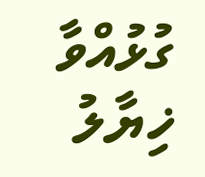ގުޅުއްވާ
ޚިޔާލު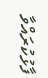ފާޅުކުރައްވާ